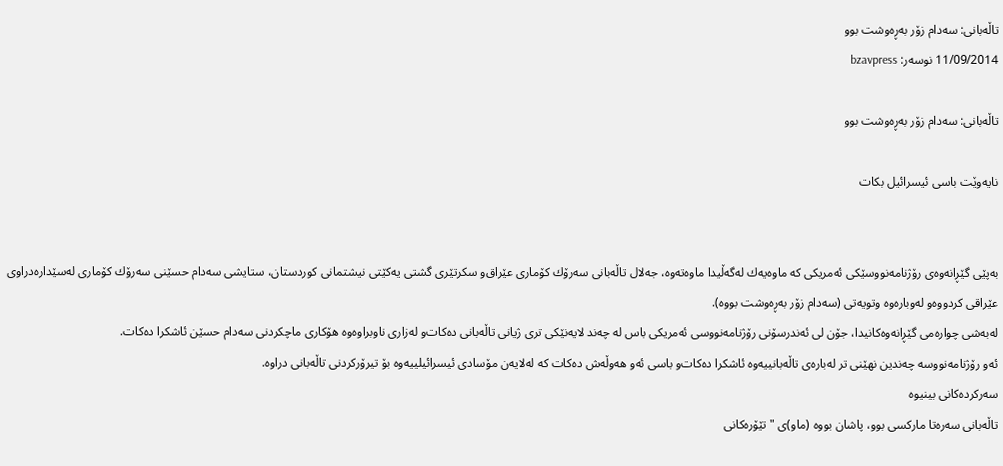تاڵه‌بانی: سه‌دام زۆر به‌ڕه‌وشت بوو
11/09/2014 نوسەر: bzavpress

تاڵه‌بانی: سه‌دام زۆر به‌ڕه‌وشت بوو

نایه‌وێت باسی ئیسرائیل بكات


به‌پێی گێڕانه‌وه‌ی رۆژنامه‌نووسێكی ئه‌مریكی كه‌ ماوه‌یه‌ك له‌گه‌ڵیدا ماوه‌ته‌وه‌، جه‌لال تاڵه‌بانی سه‌رۆك كۆماری عێراق‌و سكرتێری گشتی یه‌كێتی نیشتمانی كوردستان، ستایشی سه‌دام حسێنی سه‌رۆك كۆماری له‌سێداره‌دراوی عێراقی كردووه‌و له‌وباره‌وه‌ وتویه‌تی (سه‌دام زۆر به‌ڕه‌وشت بووه‌).
له‌به‌شی چواره‌می گێڕانه‌وه‌كانیدا، جۆن لی‌ ئه‌ندرسۆنی رۆژنامه‌نووسی ئه‌مریكی باس له‌ چه‌ند لایه‌نێكی تری ژیانی تاڵه‌بانی ده‌كات‌و له‌زاری ناوبراوه‌وه‌ هۆكاری ماچكردنی سه‌دام حسێن ئاشكرا ده‌كات.
ئه‌و رۆژنامه‌نووسه‌ چه‌ندین نهێنی تر له‌باره‌ی تاڵه‌بانییه‌وه‌ ئاشكرا ده‌كات‌و باسی ئه‌و هه‌وڵه‌ش ده‌كات كه‌ له‌لایه‌ن مۆسادی ئیسرائیلییه‌وه‌ بۆ تیرۆركردنی تاڵه‌بانی دراوه‌.
سه‌ركرده‌كانی‌ بینیوه‌
تاڵه‌بانی‌ سه‌ره‌تا ماركسی‌ بوو، پاشان بووه‌ (ماو)ی‌ "تێۆره‌كانی‌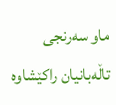ماو سه‌رنجی‌ تاڵه‌بانیان راكێشاوه‌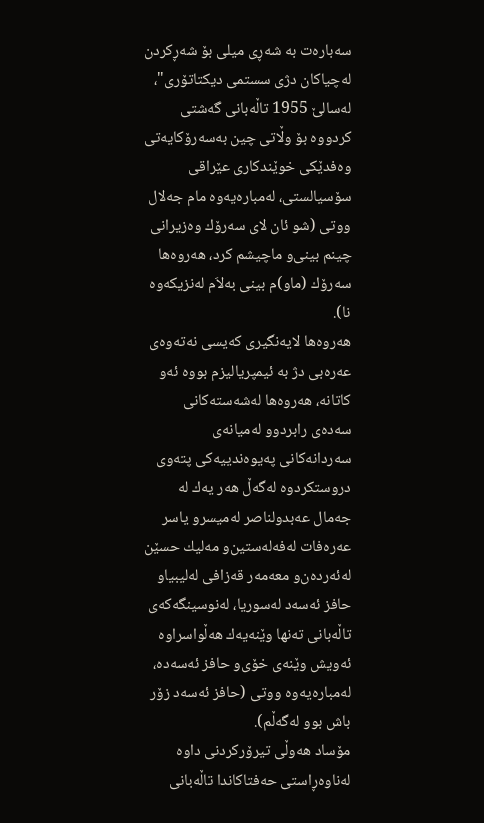سه‌باره‌ت به‌ شه‌ڕی‌ میلی‌ بۆ شه‌ڕكردن له‌چیاكان دژی‌ سستمی‌ دیكتاتۆری‌"، له‌سالێ‌ 1955 تاڵه‌بانی‌ گه‌شتی‌ كردووه‌ بۆ وڵاتی‌ چین به‌سه‌رۆكایه‌تی‌ وه‌فدێكی‌ خوێندكاری‌ عێراقی‌ سۆسیالستی‌، له‌مباره‌یه‌وه‌ مام جه‌لال ووتی‌ (شو ئان لای‌ سه‌رۆك وه‌زیرانی‌ چینم بینی‌‌و ماچیشم كرد، هه‌روه‌ها سه‌رۆك (ماو)م بینی‌ به‌لاَم له‌نزیكه‌وه‌ نا).
هه‌روه‌ها لایه‌نگیری‌ كه‌یسی‌ نه‌ته‌وه‌ی‌ عه‌ره‌بی‌ دژ به‌ ئیمپریالیزم بووه‌ ئه‌و كاتانه‌، هه‌روه‌ها له‌شه‌سته‌كانی‌ سه‌ده‌ی‌ رابردوو له‌میانه‌ی‌ سه‌ردانه‌كانی‌ په‌یوه‌ندییه‌كی‌ پته‌وی‌ دروستكردوه‌ له‌گه‌ڵ هه‌ر یه‌ك له‌ جه‌مال عه‌بدولناصر له‌میسرو یاسر عه‌ره‌فات له‌فه‌له‌ستین‌و مه‌لیك حسێن له‌ئه‌رده‌ن‌و معه‌مه‌ر قه‌زافی‌ له‌لیبیاو حافز ئه‌سه‌د له‌سوریا، له‌نوسینگه‌كه‌ی‌ تاڵه‌بانی‌ ته‌نها وێنه‌یه‌ك هه‌ڵواسراوه‌ ئه‌ویش وێنه‌ی‌ خۆی‌‌و حافز ئه‌سه‌ده‌، له‌مباره‌یه‌وه‌ ووتی‌ (حافز ئه‌سه‌د زۆر باش بوو له‌گه‌ڵم).
مۆساد هه‌وڵی تیرۆركردنی‌ داوه‌
له‌ناوه‌ڕاستی‌ حه‌فتاكاندا تاڵه‌بانی‌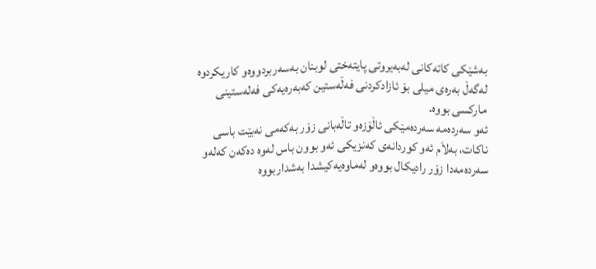به‌شێكی‌ كاته‌كانی‌ له‌به‌یروتی‌ پایته‌ختی‌ لوبنان به‌سه‌ربردووه‌و كاریكردوه‌ له‌گه‌ڵ به‌ره‌ی‌ میلی‌ بۆ ئازادكردنی‌ فه‌ڵه‌ستین كه‌به‌ره‌یه‌كی‌ فه‌له‌ستینی‌ ماركسی‌ بووه‌.
ئه‌و سه‌رده‌مه‌ سه‌رده‌مێكی‌ ئاڵۆزه‌و تاڵه‌بانی‌ زۆر به‌كه‌می‌ نه‌بێت باسی‌ ناكات، به‌لاَم ئه‌و كوردانه‌ی‌ كه‌نزیكی‌ ئه‌و بوون باس له‌وه‌ ده‌كه‌ن كه‌له‌و سه‌رده‌مه‌دا زۆر رادیكال بووه‌و له‌ماوه‌یه‌كیشدا به‌شداربووه‌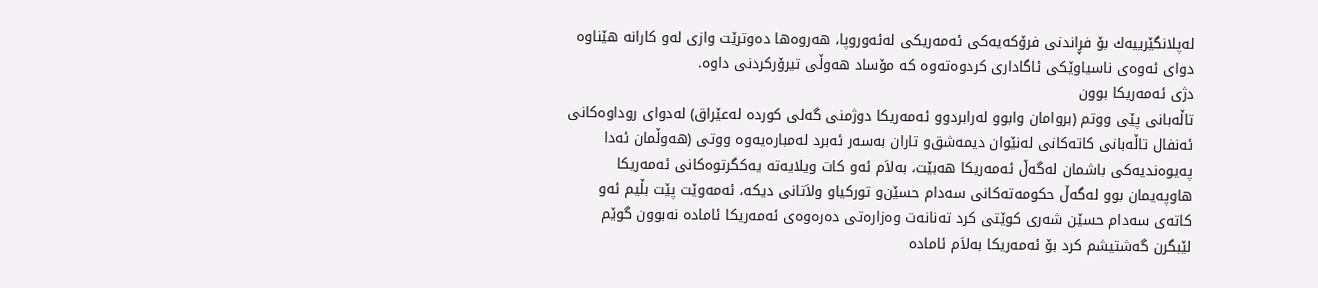له‌پلانگێرییه‌ك بۆ فڕاندنی‌ فرۆكه‌یه‌كی‌ ئه‌مه‌ریكی‌ له‌ئه‌وروپا، هه‌روه‌ها ده‌وترێت وازی‌ له‌و كارانه‌ هێناوه‌ دوای‌ ئه‌وه‌ی‌ ناسیاوێكی‌ ئاگاداری‌ كردوه‌ته‌وه‌ كه‌ مۆساد هه‌وڵی‌ تیرۆركردنی‌ داوه‌.
دژی‌ ئه‌مه‌ریكا بوون
تاڵه‌بانی‌ پێی‌ ووتم (بروامان وابوو له‌رابردوو ئه‌مه‌ریكا دوژمنی‌ گه‌لی‌ كورده‌ له‌عێراق) له‌دوای‌ روداوه‌كانی‌ ئه‌نفال تاڵه‌بانی‌ كاته‌كانی‌ له‌نێوان دیمه‌شق‌و تاران به‌سه‌ر ئه‌برد له‌مباره‌یه‌وه‌ ووتی‌ (هه‌وڵمان ئه‌دا په‌یوه‌ندیه‌كی‌ باشمان له‌گه‌ڵ ئه‌مه‌ریكا هه‌بێت، به‌لاَم ئه‌و كات ویلایه‌ته‌ یه‌كگرتوه‌كانی‌ ئه‌مه‌ریكا هاوپه‌یمان بوو له‌گه‌ڵ حكومه‌ته‌كانی‌ سه‌دام حسێن‌و توركیاو ولاَتانی‌ دیكه‌، ئه‌مه‌وێت پێت بڵیم ئه‌و كاته‌ی‌ سه‌دام حسێن شه‌ری‌ كوێتی‌ كرد ته‌نانه‌ت وه‌زاره‌تی‌ ده‌ره‌وه‌ی‌ ئه‌مه‌ریكا ئاماده‌ نه‌بوون گوێم لێبگرن گه‌شتیشم كرد بۆ ئه‌مه‌ریكا به‌لاَم ئاماده‌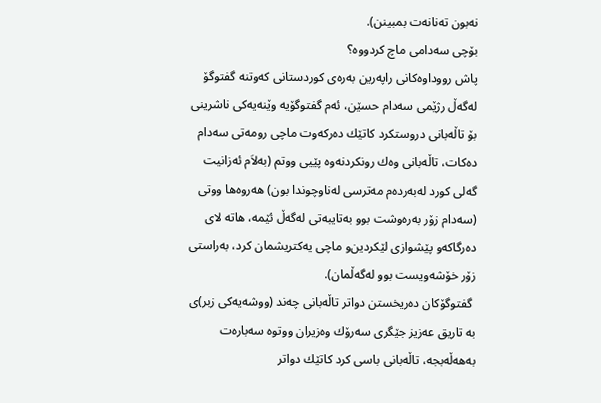نه‌بون ته‌نانه‌ت بمبینن).
بۆچی‌ سه‌دامی‌ ماچ كردووه‌؟
پاش رووداوه‌كانی‌ راپه‌رین به‌ره‌ی‌ كوردستانی‌ كه‌وتنه‌ گفتوگۆ له‌گه‌ڵ رژێمی‌ سه‌دام حسێن، ئه‌م گفتوگۆیه‌ وێنه‌یه‌كی‌ ناشرینی‌ بۆ تاڵه‌بانی‌ دروستكرد كاتێك ده‌ركه‌وت ماچی‌ رومه‌تی‌ سه‌دام ده‌كات، تاڵه‌بانی‌ وه‌ك رونكردنه‌وه‌ پێیی‌ ووتم (به‌لاَم ئه‌زانیت گه‌لی‌ كورد له‌به‌رده‌م مه‌ترسی‌ له‌ناوچوندا بون) هه‌روه‌ها ووتی‌ (سه‌دام زۆر به‌ره‌وشت بوو به‌تایبه‌تی‌ له‌گه‌ڵ ئێمه‌، هاته‌ لای‌ ده‌رگاكه‌و پێشوازی‌ لێكردین‌و ماچی‌ یه‌كتریشمان كرد، به‌راستی‌ زۆر خۆشه‌ویست بوو له‌گه‌ڵمان).
 گفتوگۆكان ده‌ریخستن دواتر تاڵه‌بانی‌ چه‌ند (ووشه‌یه‌كی‌ زبر)ی‌ به‌ تاریق عه‌زیز جێگری‌ سه‌رۆك وه‌زیران ووتوه‌ سه‌باره‌ت به‌هه‌ڵه‌بجه‌، تاڵه‌بانی‌ باسی‌ كرد كاتێك دواتر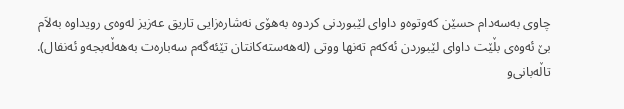چاوی‌ به‌سه‌دام حسێن كه‌وتوه‌و داوای‌ لێبوردنی‌ كردوه‌ به‌هۆی‌ نه‌شاره‌زایی‌ تاریق عه‌زیز له‌وه‌ی‌ رویداوه‌ به‌لاَم بێ‌ ئه‌وه‌ی‌ بڵێت داوای‌ لێبوردن ئه‌كه‌م ته‌نها ووتی‌ (له‌هه‌سته‌كانتان تێئه‌گه‌م سه‌باره‌ت به‌هه‌ڵه‌بجه‌و ئه‌نفال).
تاڵه‌بانی‌‌و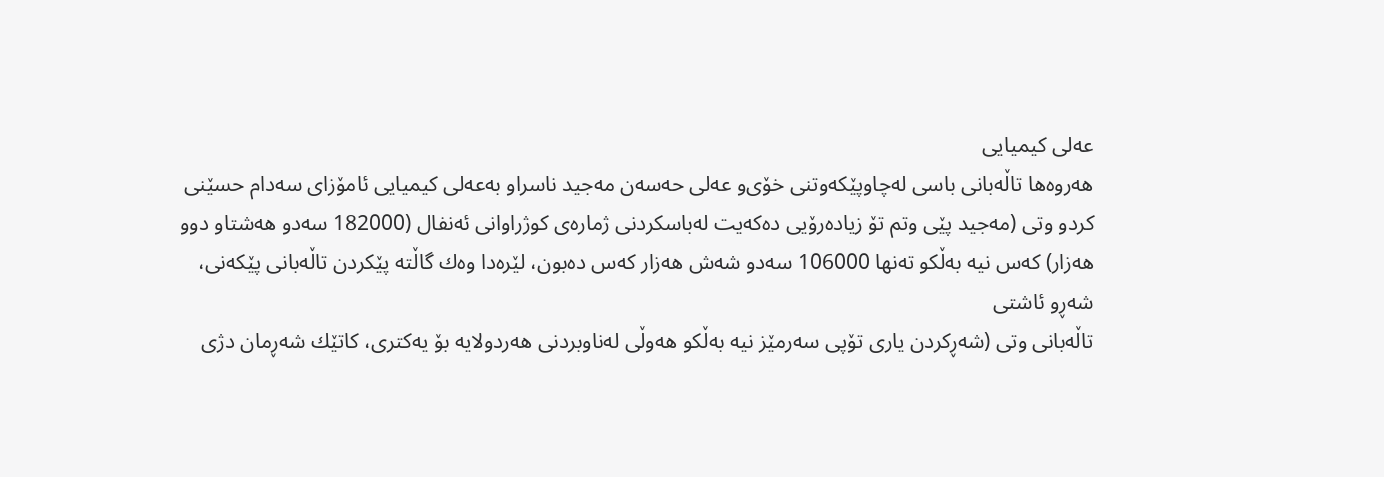عه‌لی‌ كیمیایی‌
هه‌روه‌ها تاڵه‌بانی‌ باسی‌ له‌چاوپێكه‌وتنی‌ خۆی‌‌و عه‌لی‌ حه‌سه‌ن مه‌جید ناسراو به‌عه‌لی‌ كیمیایی‌ ئامۆزای‌ سه‌دام حسێنی‌ كردو وتی‌ (مه‌جید پێی‌ وتم تۆ زیاده‌رۆیی‌ ده‌كه‌یت له‌باسكردنی‌ ژماره‌ی‌ كوژراوانی‌ ئه‌نفال (182000 سه‌دو هه‌شتاو دوو هه‌زار) كه‌س نیه‌ به‌ڵكو ته‌نها 106000 سه‌دو شه‌ش هه‌زار كه‌س ده‌بون، لێره‌دا وه‌ك گاڵته‌ پێكردن تاڵه‌بانی‌ پێكه‌نی‌،
شه‌ڕو ئاشتی‌
تاڵه‌بانی‌ وتی‌ (شه‌ڕكردن یاری‌ تۆپی‌ سه‌رمێز نیه‌ به‌ڵكو هه‌وڵی‌ له‌ناوبردنی‌ هه‌ردولایه‌ بۆ یه‌كتری‌، كاتێك شه‌ڕمان دژی‌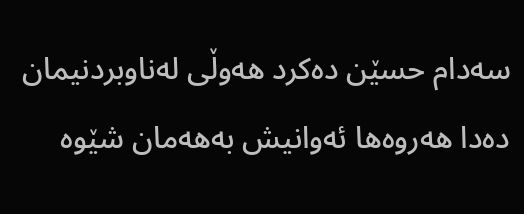سه‌دام حسێن ده‌كرد هه‌وڵی‌ له‌ناوبردنیمان ده‌دا هه‌روه‌ها ئه‌وانیش به‌هه‌مان شێوه‌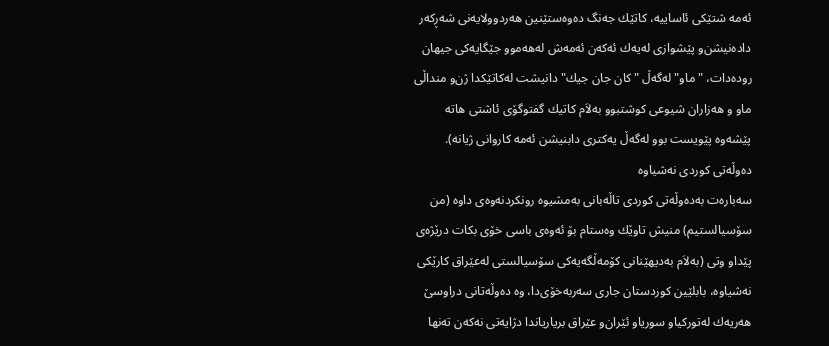ئه‌مه‌ شتێكی‌ ئاساییه‌، كاتێك جه‌نگ ده‌وه‌ستێنین هه‌ردوولایه‌نی‌ شه‌ڕكه‌ر داده‌نیشن‌و پێشوازی‌ له‌یه‌ك ئه‌كه‌ن ئه‌مه‌ش له‌هه‌موو جێگایه‌كی‌ جیهان روده‌دات، "ماو" له‌گه‌ڵ "كان جان جیك" دانیشت له‌كاتێكدا ژن‌و منداڵی‌ ماو و هه‌زاران شیوعی‌ كوشتبوو به‌لاَم كاتیك گفتوگۆی‌ ئاشتی‌ هاته‌ پێشه‌وه‌ پێویست بوو له‌گه‌ڵ یه‌كتری‌ دابنیشن ئه‌مه‌ كاروانی‌ ژیانه‌).
ده‌وڵه‌تی‌ كوردی‌ نه‌شیاوه‌
سه‌باره‌ت به‌ده‌وڵه‌تی‌ كوردی‌ تاڵه‌بانی‌ به‌مشیوه‌ رونكردنه‌وه‌ی‌ داوه‌ (من سۆسیالستیم) منیش تاوێك وه‌ستام بۆ ئه‌وه‌ی‌ باسی‌ خۆی‌ بكات درێژه‌ی‌ پێداو وتی‌ (به‌لاَم به‌دیهێنانی‌ كۆمه‌ڵگه‌یه‌كی‌ سۆسیالستی‌ له‌عێراق كارێكی‌ نه‌شیاوه‌، بابلێین كوردستان جاری‌ سه‌ربه‌خۆی‌دا، وه‌ ده‌وڵه‌تانی‌ دراوسێ‌ هه‌ریه‌ك له‌توركیاو سوریاو ئێران‌و عێراق بریاریاندا دژایه‌تی نه‌كه‌ن ته‌نها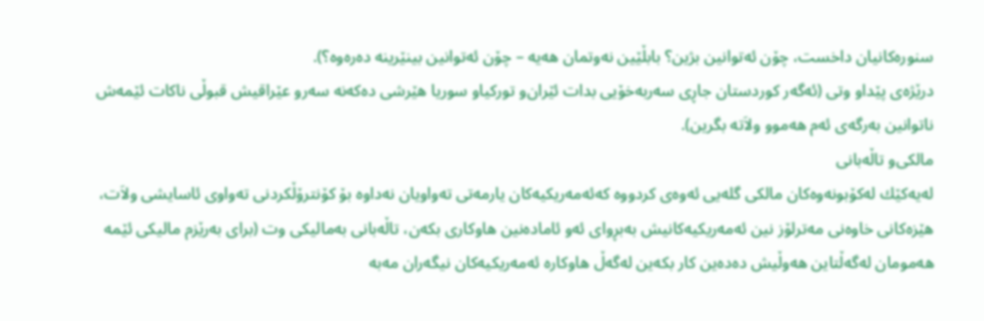سنوره‌كانیان داخست، چۆن ئه‌توانین بژین؟ بابڵێین نه‌وتمان هه‌یه‌ – چۆن ئه‌توانین بینێرینه‌ ده‌ره‌وه‌؟).
درێژه‌ی‌ پێداو وتی‌ (ئه‌گه‌ر كوردستان جاڕی‌ سه‌ربه‌خۆیی بدات ئێران‌و توركیاو سوریا هێرشی‌ ده‌كه‌نه‌ سه‌رو عێراقیش قبوڵی‌ ناكات ئێمه‌ش ناتوانین به‌رگه‌ی‌ ئه‌م هه‌موو ولاَته‌ بگرین).
مالكی‌‌و تاڵه‌بانی‌
له‌یه‌كێك له‌كۆبونه‌وه‌كان مالكی‌ گله‌یی ئه‌وه‌ی‌ كردووه‌ كه‌ئه‌مه‌ریكیه‌كان یارمه‌تی‌ ته‌واویان نه‌داوه‌ بۆ كۆنترۆڵكردنی‌ ته‌واوی‌ ئاسایشی‌ ولاَت، هێزه‌كانی‌ خاوه‌نی‌ مه‌ترلۆز نین ئه‌مه‌ریكیه‌كانیش به‌بڕوای‌ ئه‌و ئاماده‌نین هاوكاری‌ بكه‌ن، تاڵه‌بانی‌ به‌مالیكی‌ وت (برای‌ به‌رێزم مالیكی‌ ئێمه‌ هه‌مومان له‌گه‌ڵتاین هه‌وڵیش ده‌ده‌ین كار بكه‌ین له‌گه‌ڵ هاوكاره‌ ئه‌مه‌ریكیه‌كان نیگه‌ران مه‌به‌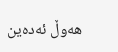هه‌وڵ ئه‌ده‌ین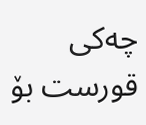چه‌كی‌ قورست بۆ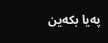په‌یا بكه‌ین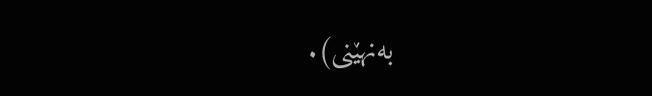به‌نهێنی‌).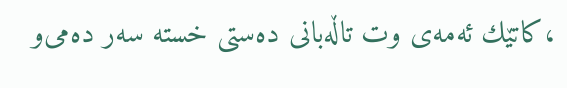،كاتێك ئه‌مه‌ی‌ وت تاڵه‌بانی‌ ده‌ستی‌ خسته‌ سه‌ر ده‌می‌‌و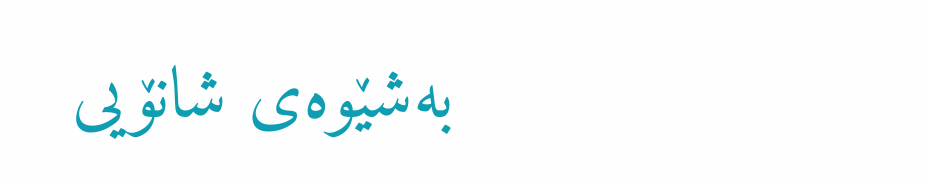به‌شێوه‌ی‌ شانۆیی‌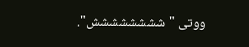ووتی‌ "شششششششش".